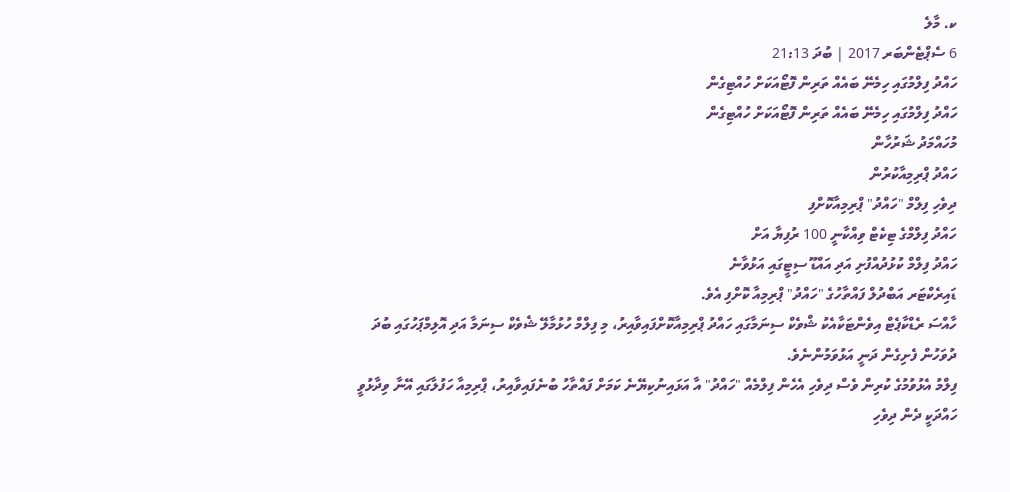ކ. މާލެ
6 ސެޕްޓެންބަރ 2017 | ބުދަ 21:13
ހައްދު ފިލްމުގައި ހިމެނޭ ބައެއް ތަރިން ފޮޓޯއަކަށް ހުއްޓިގެން
ހައްދު ފިލްމުގައި ހިމެނޭ ބައެއް ތަރިން ފޮޓޯއަކަށް ހުއްޓިގެން
މުހައްމަދު ޝަރުހާން
ހައްދު ޕްރިމިއާކުރުން
ދިވެހި ފިލްމް "ހައްދު" ޕްރިމިއާކޮށްފި
ހައްދު ފިލްމްގެ ޓިކެޓް ވިއްކާނީ 100 ރުފިޔާ އަށް
ހައްދު ފިލްމް ކުޅުދުއްފުށި އަދި އައްޑޫ ސިޓީގައި އަޅުވާނެ
ޑައިރެކްޓަރ އަބްދުލް ފައްތާހުގެ "ހައްދު" ޕްރިމިއާ ކޮށްފި އެވެ.
ހާއްސަ ރެޑްކާޕެޓް އިވެންޓަކާއެކު ޝްވެކް ސިނަމާގައި ހައްދު ޕްރިމިއާކޮށްފައިވާއިރު، މި ފިލްމް ހުޅުމާލޭ ޝެވެކް ސިނަމާ އަދި އޮލިމްޕަހުގައި ބުދަ ދުވަހުން ފެށިގެން ދަނީ އަޅުވަމުންނެވެ.
ފިލްމު އެޅުވުމުގެ ކުރިން ވެސް ދިވެހި އެހެން ފިލްމެއް "ހައްދު" އާ އަޅައިނުކިޔޭނެ ކަމަށް ފައްތާހު ބުނެފައިވާއިރު، ޕްރިމިއާ ހަފުލާގައި އޭނާ ވިދާޅުވީ ހައްދަކީ ދެން ދިވެހި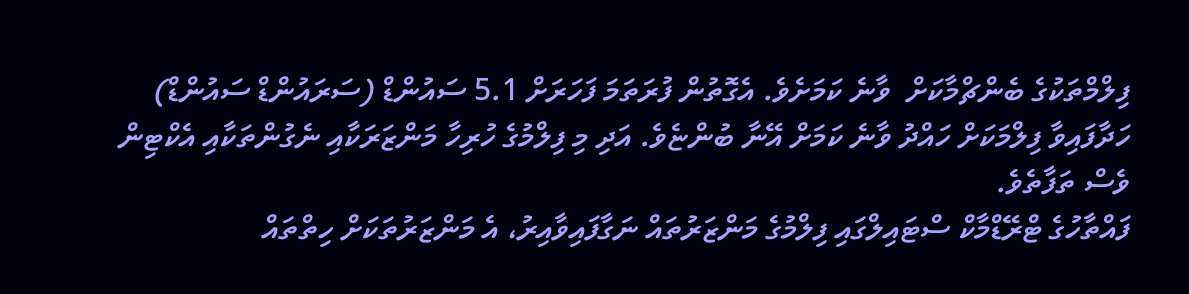ފިލްމްތަކުގެ ބެންޗްމާކަށް  ވާނެ ކަމަށެވެ. އެގޮތުން ފުރަތަމަ ފަހަރަށް 5.1 ސައުންޑް (ސަރައުންޑް ސައުންޑް) ހަދާފައިވާ ފިލްމަކަށް ހައްދު ވާނެ ކަމަށް އޭނާ ބުންޏެވެ. އަދި މި ފިލްމުގެ ހުރިހާ މަންޒަރަކާއި ނެގުންތަކާއި އެކްޓިން ވެސް ތަފާތެވެ.
ފައްތާހުގެ ޓްރޭޑްމާކް ސްޓައިލްގައި ފިލްމުގެ މަންޒަރުތައް ނަގާފައިވާއިރު، އެ މަންޒަރުތަކަށް ހިތްތައް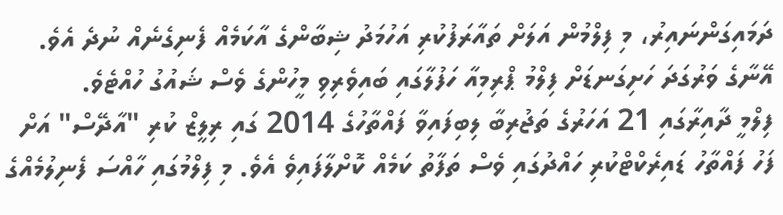ދަމައިގަންނައިރު، މި ފިލްމުން އަލަށް ތައާރަފުކުރި އަހުމަދު ޝިބާންގެ އާކަމެއް ފެނިގެނެއް ނުދެ އެވެ. އޭނާގެ ވަރުގަދަ ހަށިގަނޑަށް ފިލްމު ޕްރިމިއާ ހަފުލާގައި ބައިވެރިވި މީހުންގެ ވެސް ޝައުގު ހުއްޓެވެ.
ފިލްމީ ދާއިރާގައި 21 އަހަރުގެ ތަޖުރިބާ ލިބިފައިވާ ފައްތާހުގެ 2014 ގައި ރިލީޒް ކުރި "އާދޭސް" އަށް ފަހު ފައްތާހު ޑައިރެކްޓްކުރި ހައްދުގައި ވެސް ތަފާތު ކަމެއް ކޮށްލާފައިވެ އެވެ. މި ފިލްމުގައި ހާއްސަ ފެނިލުމެއްގެ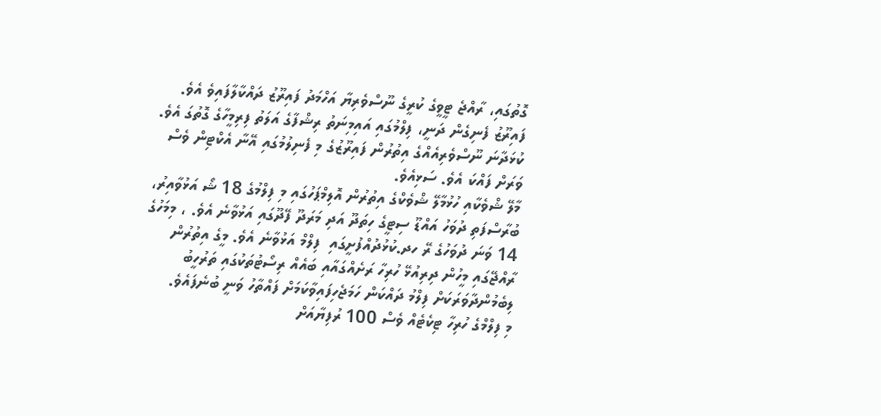ގޮތުގައި، ރާއްޖެ ޓީވީގެ ކުރީގެ ނޫސްވެރިޔާ އަހްމަދު ފައިރޫޒު ދައްކާލާފައިވެ އެވެ. ފައިރޫޒު ފެނިގެން ދަނީ، ފިލްމުގައި އައިމިނަތު ރިޝްފާގެ އަލަތު ފިރިމީހާގެ ގޮތުގަ އެވެ. ކުޅަދާނަ ނޫސްވެރިއެއްގެ އިތުރުން ފައިރޫޒުގެ މި ފެނިލުމުގައި އޭނާ އެކްޓިން ވެސް ވަރަށް ފައްކަ އެވެ. ސަޅިއެވެ.
މާލޭ ޝްވެކާއި ހުޅުމާލޭ ޝްވެކްގެ އިތުރުން އޮލިމްޕަހުގައި މި ފިލްމުގެ 18 ޝޯ އަޅުވާއިރު، ބުރާސްފަތި ދުވަހު އައްޑޫ ސިޓީގެ ހިތަދޫ އަދި މަރަދޫ ފޭދޫގައި އަޅުވާނެ އެވެ. ، މިމަހުގެ 14 ވަނަ ދުވަހުގެ ރޭ ހދ.ކުޅުދުއްފުށީގައި  ފިލްމް އަޅުވާނެ އެވެ. މީގެ އިތުރުން ރާއްޖޭގައި މީހުން ދިރިއުޅޭ ހުރިހާ ރަށެއްގައާއި ބައެއް ރިސޯޓުތަކުގައި ތަރުހީބު ލިބެމުންދާވަރަކަށް ފިލްމު ދައްކަން ހަމަޖެހިފައިވާކަމަށް ފައްތާހު ވަނީ ބުނެފައެވެ.
މި ފިލްމްގެ ހުރިހާ ޓިކެޓެއް ވެސް 100 ރުފިޔާއަށް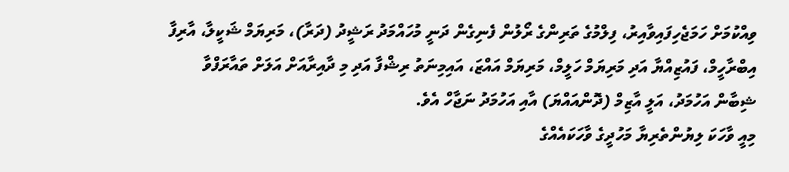ވިއްކުމަށް ހަމަޖެހިފައިވާއިރު، ފިލްމުގެ ތަރިންގެ ރޯލުން ފެނިގެން ދަނީ މުހައްމަދު ރަޝީދު (ދަރާ)، މަރިޔަމް ޝަކީލާ، އާރިފާ އިބްރާހީމް، ފައުޒިއްޔާ އަދި މަރިޔަމް ހަލީމް، މަރިޔަމް އައްޒަ، އައިމިނަތު ރިޝްފާ އަދި މި ދާއިރާއަށް އަލަށް ތައާރަފްވާ ޝިބާން އަހުމަދު، އަލީ އާޒިމް (ދޮންއައްޔަ) އާއި އަހުމަދު ނަޖާހް އެވެ.
މިއީ ވާހަކަ ލިޔުންތެރިޔާ މަހުދީގެ ވާހަކައެއްގެ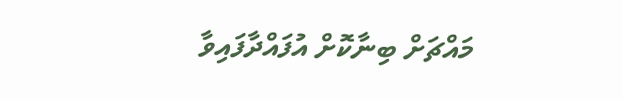މައްޗަށް ބިނާކޮށް އުފައްދާފައިވާ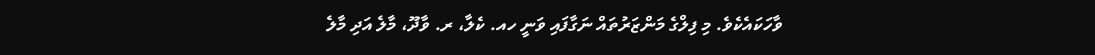ވާހަކައެކެވެ. މި ފިލްގެ މަންޒަރުތައް ނަގާފައި ވަނީ ހއ. ކެލާ، ރ. ވާދޫ، މާލެ އަދި މާލެ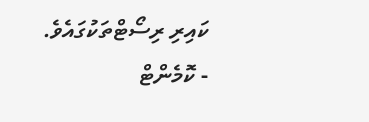ކައިރި ރިސޯޓްތަކުގައެވެ.
- ކޮމެންޓް